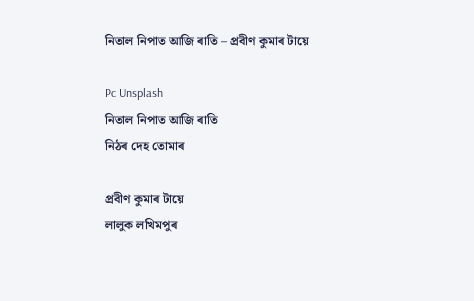নিতাল নিপাত আজি ৰাতি – প্ৰবীণ কুমাৰ টায়ে

Pc Unsplash
নিতাল নিপাত আজি ৰাতি
নিঠৰ দেহ তোমাৰ

প্ৰবীণ কুমাৰ টায়ে
লালুক লখিমপুৰ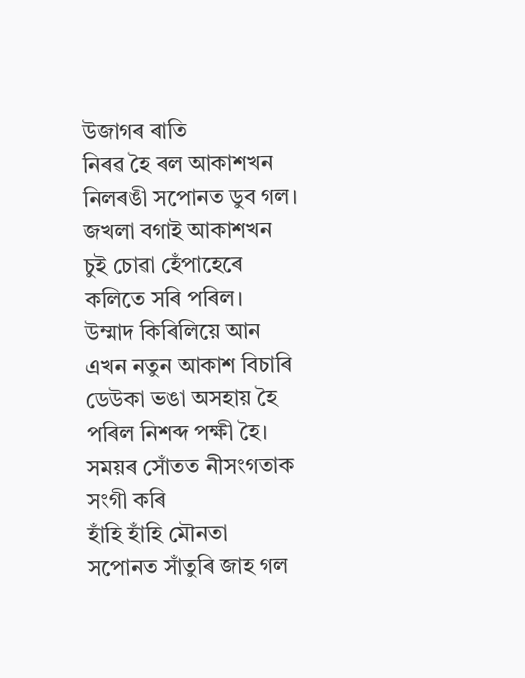উজাগৰ ৰাতি
নিৰৱ হৈ ৰল আকাশখন
নিলৰঙী সপোনত ডুব গল।
জখলা বগাই আকাশখন
চুই চোৱা হেঁপাহেৰে কলিতে সৰি পৰিল।
উম্মাদ কিৰিলিয়ে আন এখন নতুন আকাশ বিচাৰি
ডেউকা ভঙা অসহায় হৈ পৰিল নিশব্দ পক্ষী হৈ।
সময়ৰ সোঁতত নীসংগতাক সংগী কৰি
হাঁহি হাঁহি মৌনতা সপোনত সাঁতুৰি জাহ গল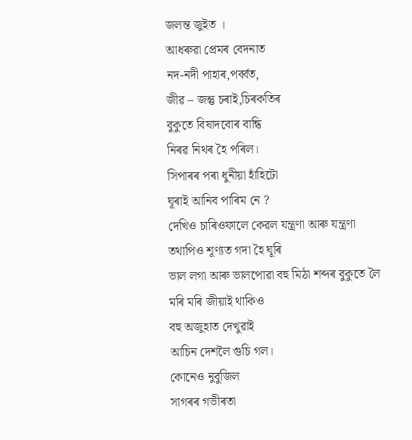জলন্ত জুইত ।
আধৰুৱা প্ৰেমৰ বেদনাত
নদ-নদী পাহাৰ,পৰ্ব্বত,
জীৱ – জন্তু চৰাই,চিৰকতিৰ
বুকুতে বিষাদবোৰ বান্ধি
নিৰৱ নিথৰ হৈ পৰিল।
সিপাৰৰ পৰা ধুনীয়া হাঁহিটো
ঘূৰাই আনিব পাৰিম নে ?
দেখিও চাৰিওফালে কেৱল যন্ত্ৰণা আৰু যন্ত্ৰণা
তথাপিও শূণ্যত গদা হৈ ঘূৰি
ভাল লগা আৰু ভালপোৱা বহু মিঠা শব্দৰ বুকুতে লৈ
মৰি মৰি জীয়াই থাকিও
বহু অজুহাত দেখুৱাই
আচিন দেশলৈ গুচি গল।
কোনেও নুবুজিল
সাগৰৰ গভীৰতা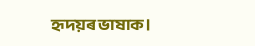হৃদয়ৰ ভাষাক।